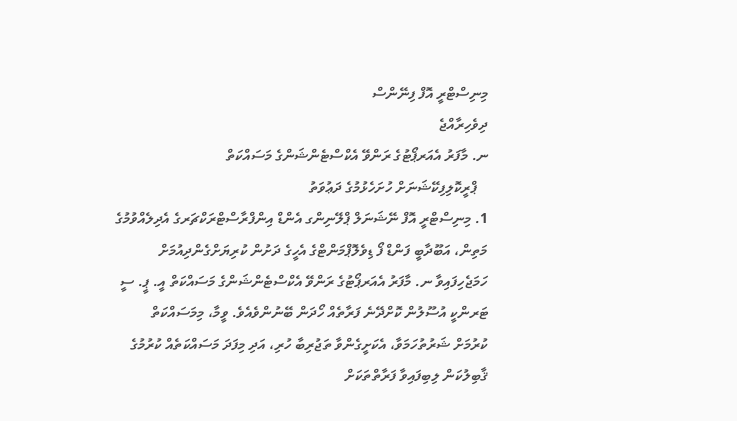މިނިސްޓްރީ އޮފް ފިނޭންސް
ދިވެހިރާއްޖެ
ނ. މާފަރު އެއަރޕޯޓުގެ ރަންވޭ އެކްސްޓެންޝަންގެ މަސައްކަތް
   ޕްރީކޮލިފިކޭޝަނަށް ހުށަހެޅުމުގެ ދަޢުވަތު
1. މިނިސްޓްރީ އޮފް ނޭޝަނަލް ޕްލޭނިންގ އެންޑް އިންފްރާސްޓްރަކްޗަރގެ އެދިލެއްވުމުގެ މަތިން، އަބޫދާބީ ފަންޑް ފޯ ޑިވެލޮޕްމަންޓްގެ އެހީގެ ދަށުން ކުރިޔަށްގެންދިއުމަށް ހަމަޖެހިފައިވާ ނ. މާފަރު އެއަރޕޯޓުގެ ރަންވޭ އެކްސްޓެންޝަންގެ މަސައްކަތް އީ. ޕީ. ސީ ޓަރންކީ އުސޫލުން ކޮށްދޭނެ ފަރާތެއް ހޯދަން ބޭނުންވެއެވެ. ވީމާ، މިމަސައްކަތް ކުރުމަށް ޝަރުތުހަމަވާ، އެކަށީގެންވާ ތަޖުރިބާ ހުރި، އަދި މިފަދަ މަސައްކަތެއް ކުރުމުގެ ޤާބިލުކަން ލިބިފައިވާ ފަރާތްތަކަށް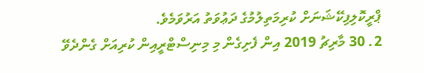ޕްރީކޮލިފިކޭޝަނަށް ކުރިމަތިލުމުގެ ދަޢުވަތު އަރުވަމެވެ.
2. 30 މާރިޗު 2019 އިން ފެށިގެން މި މިނިސްޓްރީއިން ކުރިއަށް ގެންދެވޭ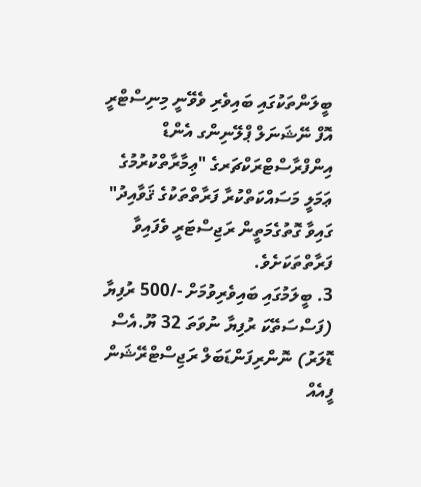ބީލަންތަކުގައި ބައިވެރި ވެވޭނީ މިނިސްޓްރީ އޮފް ނޭޝަނަލް ޕްލޭނިންގ އެންޑް އިންފްރާސްޓްރަކްޗަރގެ "ޢިމާރާތްކުރުމުގެ ޢަމަލީ މަސައްކަތްކުރާ ފަރާތްތަކުގެ ޤަވާއިދު" ގައިވާ ގޮތުގެމަތީން ރަޖިސްޓަރީ ވެފައިވާ ފަރާތްތަކަށެވެ.
3. ބީލަމުގައި ބައިވެރިވުމަށް -/500 ރުފިޔާ (ފަސްސަތޭކަ ރުފިޔާ ނުވަތަ 32 ޔޫ.އެސް ޑޮލަރު) ނޮންރިފަންޑަބަލް ރަޖިސްޓްރޭޝަން ފީއެއް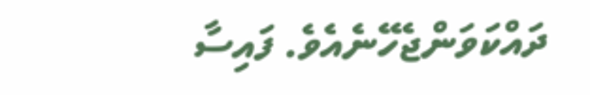ދައްކަވަންޖެހޭނެއެވެ. ފައިސާ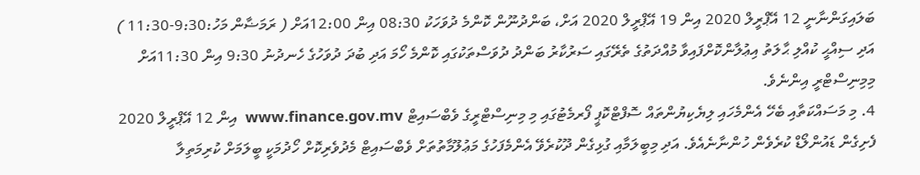ބަލައިގަންނާނީ 12 އޭޕްރީލް 2020 އިން 19 އޭޕްރީލް 2020 އަށް، ބަންދުނޫން ކޮންމެ ދުވަހަކު 08:30 އިން 12:00އަށް ( ރަމަޟާން މަހު:9:30-11:30 ) އަދި ސިއްޙީ ކުއްލި ޙާލަތު އިޢުލާންކޮށްފައިވާ މުއްދަތުގެ ތެރޭގައި ސަރުކާރު ބަންދު ދުވަސްތަކުގައި ކޮންމެ ހޯމަ އަދި ބުދަ ދުވަހުގެ ހެނދުނު 9:30 އިން 11:30އަށް މިމިނިސްޓްރީ އިންނެވެ.
4. މި މަސައްކަތާއި ބެހޭ އެންމެހައި ލިޔެކިޔުންތައް ސޮފްޓްކޮޕީ ފޯރމެޓުގައި މި މިނިސްޓްރީގެ ވެބްސައިޓް www.finance.gov.mv  އިން 12 އޭޕްރީލް 2020 ފެށިގެން ޑައުންލޯޑް ކުރެވެން ހުންނާނެއެވެ. އަދި މިބީލަމާއި ގުޅިގެން ދޫކުރެވޭ އެންމެފަހުގެ މަޢުލޫމާތުތަށް ވެބްސައިޓް މެދުވެރިކޮށް ހޯދުމަކީ ބީލަމަށް ކުރިމަތިލާ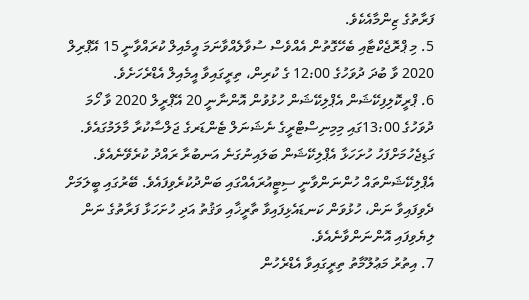ފަރާތުގެ ޒިންމާއެކެވެ.
5. މި ޕްރޮޖެކްޓާއި ބެހޭގޮތުން އެއްވެސް ސުވާލެއްވާނަމަ އީމެއިލް ކުރައްވާނީ 15 އޭޕްރިލް 2020 ވާ ބުދަ ދުވަހުގެ 12:00 ގެ ކުރިން، ތިރީގައިވާ އީމެއިލް އެޑްރެހަށެވެ.
6. ޕްރީކޮލިފިކޭޝަން އެޕްލިކޭޝަން ހުޅުވުން އޮންނާނީ 20 އޭޕްރީލް 2020 ވާ ހޯމަ ދުވަހުގެ 13:00ގައި މިމިނިސްޓްރީގެ ނެޝަނަލް ޓެންޑަރގެ ޖަލްސާކުރާ މާލަމުގައެވެ. ގަޑިޖެހުމަށްފަހު ހުށަހަޅާ އެޕްލިކޭޝަން ބަލައިނުގަނެ އަނބުރާ ރައްދު ކުރެވޭނެއެވެ. އެޕްލިކޭޝަންތައް ހުންނަންވާނީ ސިޓީއުރައެއްގައި ބަންދުކުރެވިފައެވެ. ބޭރުގައި ބީލަމަށް ދެވިފައިވާ ނަން، ހުޅުވަން ކަނޑައެޅިފައިވާ ތާރީޚާއި ވަޤުތު އަދި ހުށަހަޅާ ފަރާތުގެ ނަން ލިޔެވިފައި އޮންނަންވާނެއެވެ.
7. އިތުރު މަޢުލޫމާތު ތިރީގައިވާ އެޑްރެހުން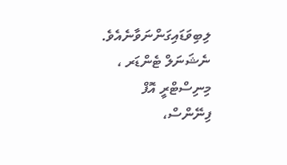ލިބިވަޑައިގަންނަވާނެއެވެ.
ނެޝަނަލް ޓެންޑަރ ،
މިނިސްޓްރީ އޮފް ފިނޭންސް،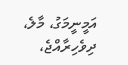އަމީނީމަގު، މާލެ، ދިވެހިރާއްޖެ،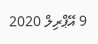9 އޭޕްރިލް 2020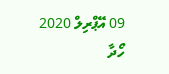09 އޭޕްރިލް 2020
ހޯދާ